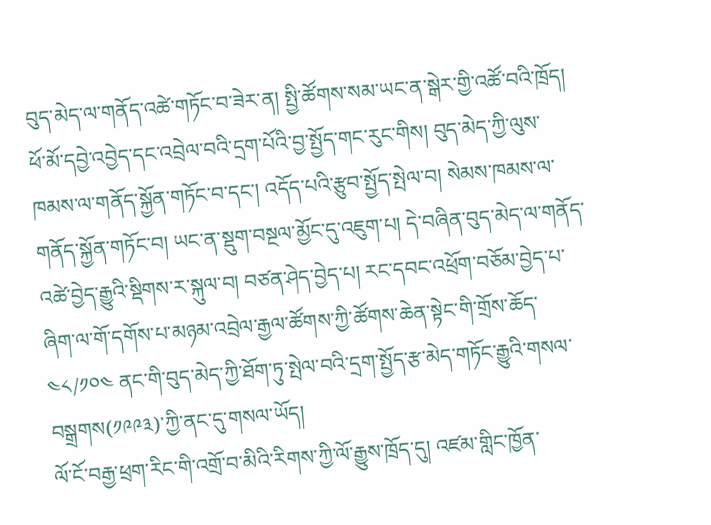བུད་མེད་ལ་གནོད་འཚེ་གཏོང་བ་ཟེར་ན། སྤྱི་ཚོགས་སམ་ཡང་ན་སྒེར་གྱི་འཚོ་བའི་ཁྲོད། ཕོ་མོ་དབྱེ་འབྱེད་དང་འབྲེལ་བའི་དྲག་པོའི་བྱ་སྤྱོད་གང་རུང་གིས། བུད་མེད་ཀྱི་ལུས་ཁམས་ལ་གནོད་སྐྱོན་གཏོང་བ་དང་། འདོད་པའི་རྩུབ་སྤྱོད་སྤེལ་བ། སེམས་ཁམས་ལ་གནོད་སྐྱོན་གཏོང་བ། ཡང་ན་སྡུག་བསྔལ་མྱོང་དུ་འཇུག་པ། དེ་བཞིན་བུད་མེད་ལ་གནོད་འཚེ་བྱེད་རྒྱུའི་སྡིགས་ར་སྐུལ་བ། བཙན་ཤེད་བྱེད་པ། རང་དབང་འཕྲོག་བཅོམ་བྱེད་པ་ཞིག་ལ་གོ་དགོས་པ་མཉམ་འབྲེལ་རྒྱལ་ཚོགས་ཀྱི་ཚོགས་ཆེན་སྟེང་གི་གྲོས་ཆོད་ ༤༨/༡༠༤ ནང་གི་བུད་མེད་ཀྱི་ཐོག་ཏུ་སྤེལ་བའི་དྲག་སྤྱོད་རྩ་མེད་གཏོང་རྒྱུའི་གསལ་བསྒྲགས(༡༩༩༣)་ཀྱི་ནང་དུ་གསལ་ཡོད།
ལོ་ངོ་བརྒྱ་ཕྲག་རིང་གི་འགྲོ་བ་མིའི་རིགས་ཀྱི་ལོ་རྒྱུས་ཁྲོད་དུ། འཛམ་གླིང་ཁྱོན་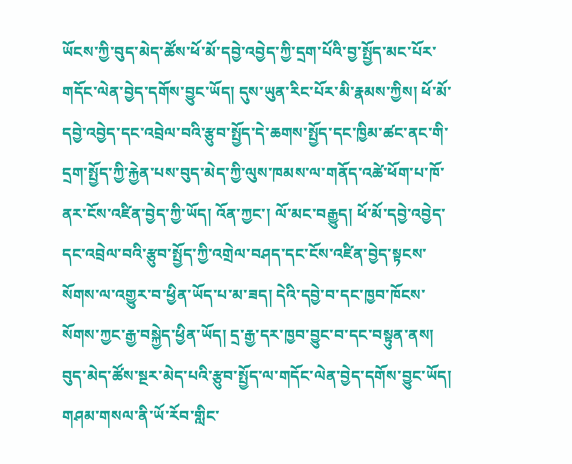ཡོངས་ཀྱི་བུད་མེད་ཚོས་ཕོ་མོ་དབྱེ་འབྱེད་ཀྱི་དྲག་པོའི་བྱ་སྤྱོད་མང་པོར་གདོང་ལེན་བྱེད་དགོས་བྱུང་ཡོད། དུས་ཡུན་རིང་པོར་མི་རྣམས་ཀྱིས། ཕོ་མོ་དབྱེ་འབྱེད་དང་འབྲེལ་བའི་རྩུབ་སྤྱོད་དེ་ཆགས་སྤྱོད་དང་ཁྱིམ་ཚང་ནང་གི་དྲག་སྤྱོད་ཀྱི་རྐྱེན་པས་བུད་མེད་ཀྱི་ལུས་ཁམས་ལ་གནོད་འཚེ་ཕོག་པ་ཁོ་ནར་ངོས་འཛིན་བྱེད་ཀྱི་ཡོད། འོན་ཀྱང་། ལོ་མང་བརྒྱུད། ཕོ་མོ་དབྱེ་འབྱེད་དང་འབྲེལ་བའི་རྩུབ་སྤྱོད་ཀྱི་འགྲེལ་བཤད་དང་ངོས་འཛིན་བྱེད་སྟངས་སོགས་ལ་འགྱུར་བ་ཕྱིན་ཡོད་པ་མ་ཟད། དེའི་དབྱེ་བ་དང་ཁྱབ་ཁོངས་སོགས་ཀྱང་རྒྱ་བསྐྱེད་ཕྱིན་ཡོད། དྲ་རྒྱ་དར་ཁྱབ་བྱུང་བ་དང་བསྟུན་ནས། བུད་མེད་ཚོས་སྔར་མེད་པའི་རྩུབ་སྤྱོད་ལ་གདོང་ལེན་བྱེད་དགོས་བྱུང་ཡོད།
གཤམ་གསལ་ནི་ཡོ་རོབ་གླིང་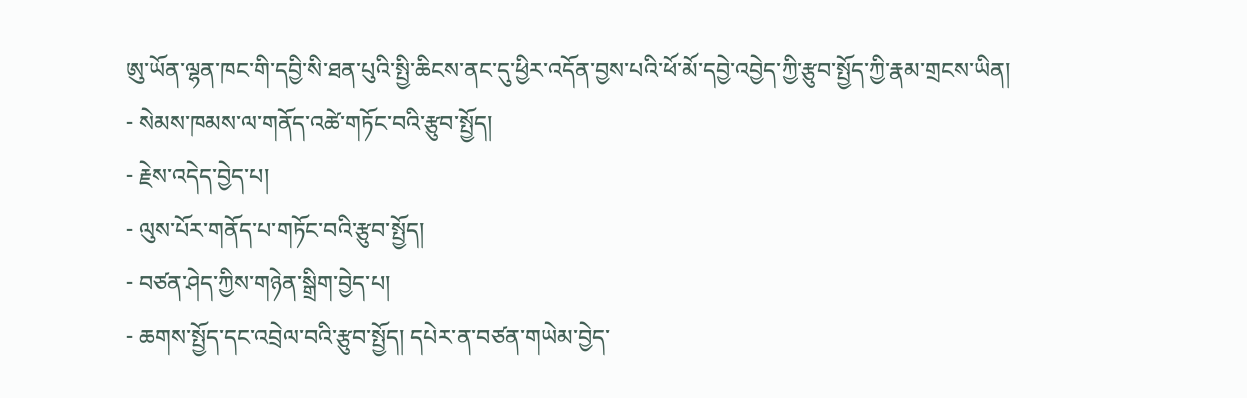ཨུ་ཡོན་ལྷན་ཁང་གི་དབྱི་སི་ཐན་པུའི་སྤྱི་ཆིངས་ནང་དུ་ཕྱིར་འདོན་བྱས་པའི་ཕོ་མོ་དབྱེ་འབྱེད་ཀྱི་རྩུབ་སྤྱོད་ཀྱི་རྣམ་གྲངས་ཡིན།
- སེམས་ཁམས་ལ་གནོད་འཚེ་གཏོང་བའི་རྩུབ་སྤྱོད།
- རྗེས་འདེད་བྱེད་པ།
- ལུས་པོར་གནོད་པ་གཏོང་བའི་རྩུབ་སྤྱོད།
- བཙན་ཤེད་ཀྱིས་གཉེན་སྒྲིག་བྱེད་པ།
- ཆགས་སྤྱོད་དང་འབྲེལ་བའི་རྩུབ་སྤྱོད། དཔེར་ན་བཙན་གཡེམ་བྱེད་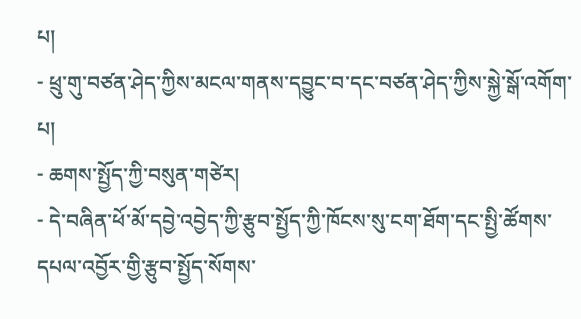པ།
- ཕྲུ་གུ་བཙན་ཤེད་ཀྱིས་མངལ་གནས་དབྱུང་བ་དང་བཙན་ཤེད་ཀྱིས་སྐྱེ་སྒོ་འགོག་པ།
- ཆགས་སྤྱོད་ཀྱི་བསུན་གཙེར།
- དེ་བཞིན་ཕོ་མོ་དབྱེ་འབྱེད་ཀྱི་རྩུབ་སྤྱོད་ཀྱི་ཁོངས་སུ་ངག་ཐོག་དང་སྤྱི་ཚོགས་དཔལ་འབྱོར་གྱི་རྩུབ་སྤྱོད་སོགས་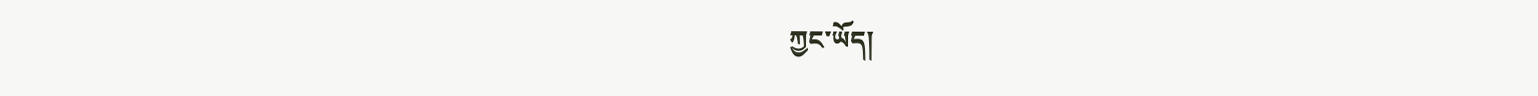ཀྱང་ཡོད།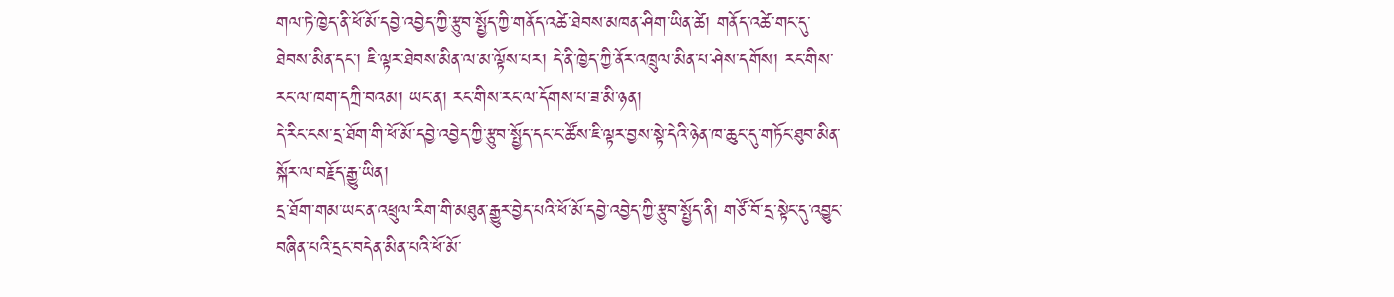གལ་ཏེ་ཁྱེད་ནི་ཕོ་མོ་དབྱེ་འབྱེད་ཀྱི་རྩུབ་སྤྱོད་ཀྱི་གནོད་འཚེ་ཐེབས་མཁན་ཤིག་ཡིན་ཚེ། གནོད་འཚེ་གང་དུ་ཐེབས་མིན་དང་། ཇི་ལྟར་ཐེབས་མིན་ལ་མ་ལྟོས་པར། དེ་ནི་ཁྱེད་ཀྱི་ནོར་འཁྲུལ་མིན་པ་ཤེས་དགོས། རང་གིས་རང་ལ་ཁག་དཀྲི་བའམ། ཡང་ན། རང་གིས་རང་ལ་དོགས་པ་ཟ་མི་ཉན།
དེ་རིང་ངས་དྲ་ཐོག་གི་ཕོ་མོ་དབྱེ་འབྱེད་ཀྱི་རྩུབ་སྤྱོད་དང་ང་ཚོས་ཇི་ལྟར་བྱས་སྟེ་དེའི་ཉེན་ཁ་ཆུང་དུ་གཏོང་ཐུབ་མིན་སྐོར་ལ་བརྗོད་རྒྱུ་ཡིན།
དྲ་ཐོག་གམ་ཡང་ན་འཕྲུལ་རིག་གི་མཐུན་རྒྱུར་བྱེད་པའི་ཕོ་མོ་དབྱེ་འབྱེད་ཀྱི་རྩུབ་སྤྱོད་ནི། གཙོ་བོ་དྲ་སྟེང་དུ་འབྱུང་བཞིན་པའི་དྲང་བདེན་མིན་པའི་ཕོ་མོ་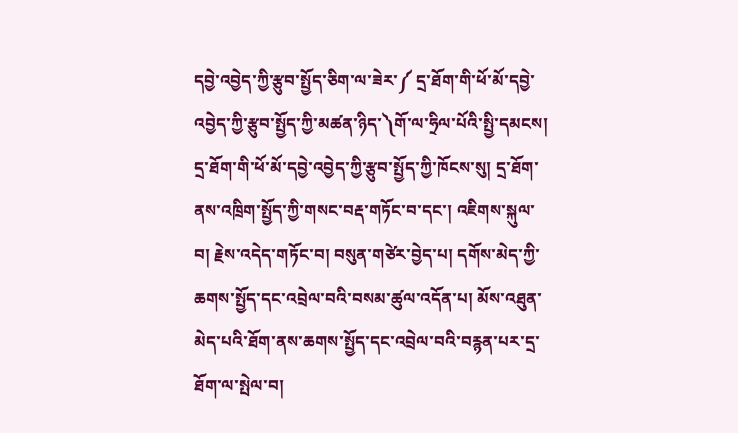དབྱེ་འབྱེད་ཀྱི་རྩུབ་སྤྱོད་ཅིག་ལ་ཟེར་༼ དྲ་ཐོག་གི་ཕོ་མོ་དབྱེ་འབྱེད་ཀྱི་རྩུབ་སྤྱོད་ཀྱི་མཚན་ཉིད་༽གོ་ལ་ཧྲིལ་པོའི་སྤྱི་དམངས།
དྲ་ཐོག་གི་ཕོ་མོ་དབྱེ་འབྱེད་ཀྱི་རྩུབ་སྤྱོད་ཀྱི་ཁོངས་སུ། དྲ་ཐོག་ནས་འཁྲིག་སྤྱོད་ཀྱི་གསང་བརྡ་གཏོང་བ་དང་། འཇིགས་སྐུལ་བ། རྗེས་འདེད་གཏོང་བ། བསུན་གཙེར་བྱེད་པ། དགོས་མེད་ཀྱི་ཆགས་སྤྱོད་དང་འབྲེལ་བའི་བསམ་ཚུལ་འདོན་པ། མོས་འཐུན་མེད་པའི་ཐོག་ནས་ཆགས་སྤྱོད་དང་འབྲེལ་བའི་བརྙན་པར་དྲ་ཐོག་ལ་སྤེལ་བ།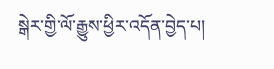སྒེར་གྱི་ལོ་རྒྱུས་ཕྱིར་འདོན་བྱེད་པ།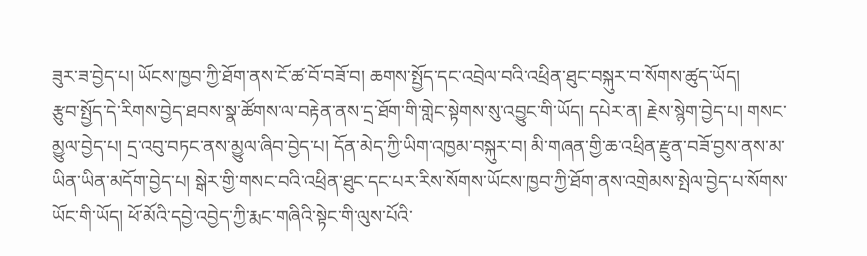ཟུར་ཟ་བྱེད་པ། ཡོངས་ཁྱབ་ཀྱི་ཐོག་ནས་ངོ་ཚ་བོ་བཟོ་བ། ཆགས་སྤྱོད་དང་འབྲེལ་བའི་འཕྲིན་ཐུང་བསྐུར་བ་སོགས་ཚུད་ཡོད།
རྩུབ་སྤྱོད་དེ་རིགས་བྱེད་ཐབས་སྣ་ཚོགས་ལ་བརྟེན་ནས་དྲ་ཐོག་གི་གླེང་སྟེགས་སུ་འབྱུང་གི་ཡོད། དཔེར་ན། རྗེས་སྙེག་བྱེད་པ། གསང་མྱུལ་བྱེད་པ། དྲ་འབུ་བཏང་ནས་མྱུལ་ཞིབ་བྱེད་པ། དོན་མེད་ཀྱི་ཡིག་འཁྱམ་བསྐུར་བ། མི་གཞན་གྱི་ཆ་འཕྲིན་རྫུན་བཟོ་བྱས་ནས་མ་ཡིན་ཡིན་མདོག་བྱེད་པ། སྒེར་གྱི་གསང་བའི་འཕྲིན་ཐུང་དང་པར་རིས་སོགས་ཡོངས་ཁྱབ་ཀྱི་ཐོག་ནས་འགྲེམས་སྤེལ་བྱེད་པ་སོགས་ཡོང་གི་ཡོད། ཕོ་མོའི་དབྱེ་འབྱེད་ཀྱི་རྨང་གཞིའི་སྟེང་གི་ལུས་པོའི་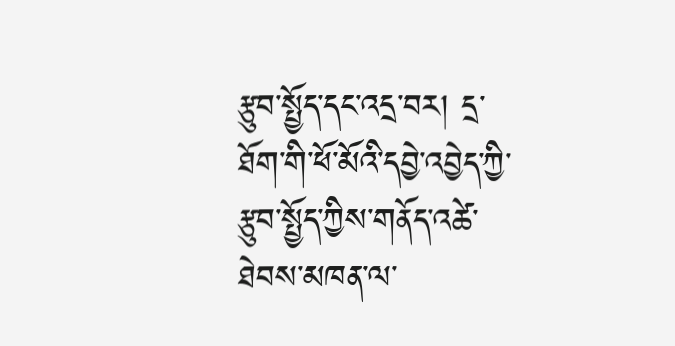རྩུབ་སྤྱོད་དང་འདྲ་བར། དྲ་ཐོག་གི་ཕོ་མོའི་དབྱེ་འབྱེད་ཀྱི་རྩུབ་སྤྱོད་ཀྱིས་གནོད་འཚེ་ཐེབས་མཁན་ལ་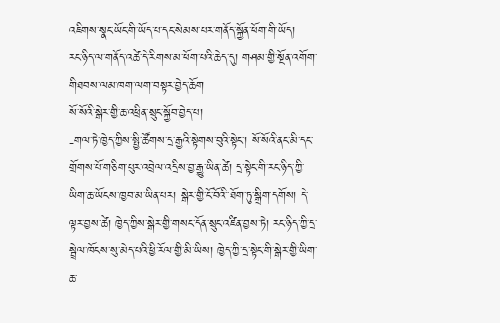འཇིགས་སྣང་ཡོང་གི་ཡོད་པ་དང་སེམས་པར་གནོད་སྐྱོན་ཕོག་གི་ཡོད།
རང་ཉིད་ལ་གནོད་འཚེ་དེ་རིགས་མ་ཕོག་པའི་ཆེད་དུ། གཤམ་གྱི་སྔོན་འགོག་གིཐབས་ལམ་ཁག་ལག་བསྟར་བྱེད་ཆོག
སོ་སོའི་སྒེར་གྱི་ཆ་འཕྲིན་སྲུང་སྐྱོབ་བྱེད་པ།
-གལ་ཏེ་ཁྱེད་ཀྱིས་སྤྱི་ཚོགས་དྲ་རྒྱའི་སྟེགས་བུའི་སྟེང་། སོ་སོའི་ནང་མི་དང་གྲོགས་པོ་གཅིག་པུར་འབྲེལ་འདྲིས་བྱ་རྒྱུ་ཡིན་ཚེ། དྲ་སྟེང་གི་རང་ཉིད་ཀྱི་ཡིག་ཆ་ཡོངས་ཁྱབ་མ་ཡིན་པར། སྒེར་གྱི་ངོ་བོའི་་ཐོག་ཏུ་སྒྲིག་དགོས། དེ་ལྟར་བྱས་ཚེ། ཁྱེད་ཀྱིས་སྒེར་གྱི་གསང་དོན་སྲུང་འཛིན་བྱས་ཏེ། རང་ཉིད་ཀྱི་དྲ་སྦྲེལ་ཁོངས་སུ་མེད་པའི་ཕྱི་རོལ་གྱི་མི་ཡིས། ཁྱེད་ཀྱི་དྲ་སྟེང་གི་སྒེར་གྱི་ཡིག་ཆ་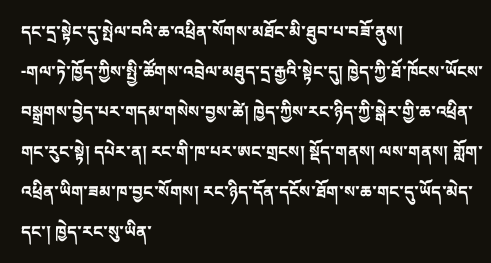དང་དྲ་སྟེང་དུ་སྤེལ་བའི་ཆ་འཕྲིན་སོགས་མཐོང་མི་ཐུབ་པ་བཟོ་ནུས།
-གལ་ཏེ་ཁྱོད་ཀྱིས་སྤྱི་ཚོགས་འབྲེལ་མཐུད་དྲ་རྒྱའི་སྟེང་དུ། ཁྱེད་ཀྱི་ཐོ་ཁོངས་ཡོངས་བསྒྲགས་བྱེད་པར་གདམ་གསེས་བྱས་ཚེ། ཁྱེད་ཀྱིས་རང་ཉིད་ཀྱི་སྒེར་གྱི་ཆ་འཕྲིན་གང་རུང་སྟེ། དཔེར་ན། རང་གི་ཁ་པར་ཨང་གྲངས། སྡོད་གནས། ལས་གནས། གློག་འཕྲིན་ཡིག་ཟམ་ཁ་བྱང་སོགས། རང་ཉིད་དོན་དངོས་ཐོག་ས་ཆ་གང་དུ་ཡོད་མེད་དང་། ཁྱེད་རང་སུ་ཡིན་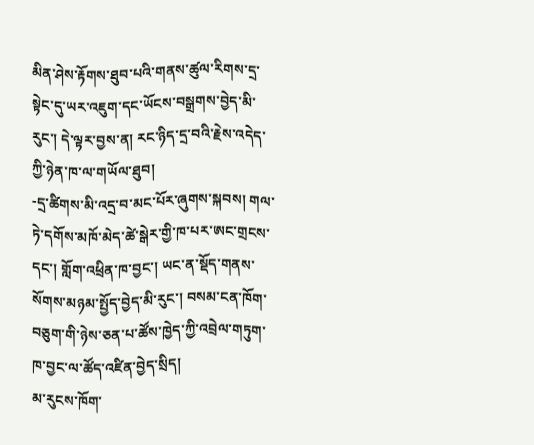མིན་ཤེས་རྟོགས་ཐུབ་པའི་གནས་ཚུལ་རིགས་དྲ་སྟེང་དུ་ཡར་འཇུག་དང་ཡོངས་བསྒྲགས་བྱེད་མི་རུང་། དེ་ལྟར་བྱས་ན། རང་ཉིད་དྲ་བའི་རྗེས་འདེད་ཀྱི་ཉེན་ཁ་ལ་གཡོལ་ཐུབ།
-དྲ་ཚིགས་མི་འདྲ་བ་མང་པོར་ཞུགས་སྐབས། གལ་ཏེ་དགོས་མཁོ་མེད་ཚེ་སྒེར་གྱི་ཁ་པར་ཨང་གྲངས་དང་། གློག་འཕྲིན་ཁ་བྱང་། ཡང་ན་སྡོད་གནས་སོགས་མཉམ་སྤྱོད་བྱེད་མི་རུང་། བསམ་ངན་ཁོག་བཅུག་གི་ཉེས་ཅན་པ་ཚོས་ཁྱེད་ཀྱི་འབྲེལ་གཏུག་ཁ་བྱང་ལ་ཚོད་འཛིན་བྱེད་སྲིད།
མ་རུངས་ཁོག་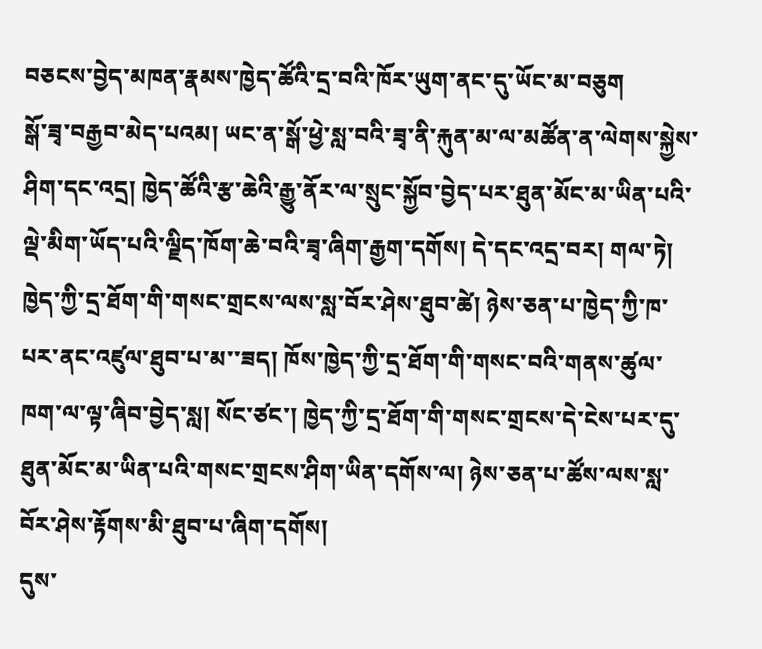བཅངས་བྱེད་མཁན་རྣམས་ཁྱེད་ཚོའི་དྲ་བའི་ཁོར་ཡུག་ནང་དུ་ཡོང་མ་བཅུག
སྒོ་ཟྭ་བརྒྱབ་མེད་པའམ། ཡང་ན་སྒོ་ཕྱེ་སླ་བའི་ཟྭ་ནི་རྐུན་མ་ལ་མཚོན་ན་ལེགས་སྐྱེས་ཤིག་དང་འདྲ། ཁྱེད་ཚོའི་རྩ་ཆེའི་རྒྱུ་ནོར་ལ་སྲུང་སྐྱོབ་བྱེད་པར་ཐུན་མོང་མ་ཡིན་པའི་ལྡེ་མིག་ཡོད་པའི་ལྗིད་ཁོག་ཆེ་བའི་ཟྭ་ཞིག་རྒྱག་དགོས། དེ་དང་འདྲ་བར། གལ་ཏེ། ཁྱེད་ཀྱི་དྲ་ཐོག་གི་གསང་གྲངས་ལས་སླ་བོར་ཤེས་ཐུབ་ཚེ། ཉེས་ཅན་པ་ཁྱེད་ཀྱི་ཁ་པར་ནང་འཛུལ་ཐུབ་པ་མ་་ཟད། ཁོས་ཁྱེད་ཀྱི་དྲ་ཐོག་གི་གསང་བའི་གནས་ཚུལ་ཁག་ལ་ལྟ་ཞིབ་བྱེད་སླ། སོང་ཙང་། ཁྱེད་ཀྱི་དྲ་ཐོག་གི་གསང་གྲངས་དེ་ངེས་པར་དུ་ཐུན་མོང་མ་ཡིན་པའི་གསང་གྲངས་ཤིག་ཡིན་དགོས་ལ། ཉེས་ཅན་པ་ཚོས་ལས་སླ་བོར་ཤེས་རྟོགས་མི་ཐུབ་པ་ཞིག་དགོས།
དུས་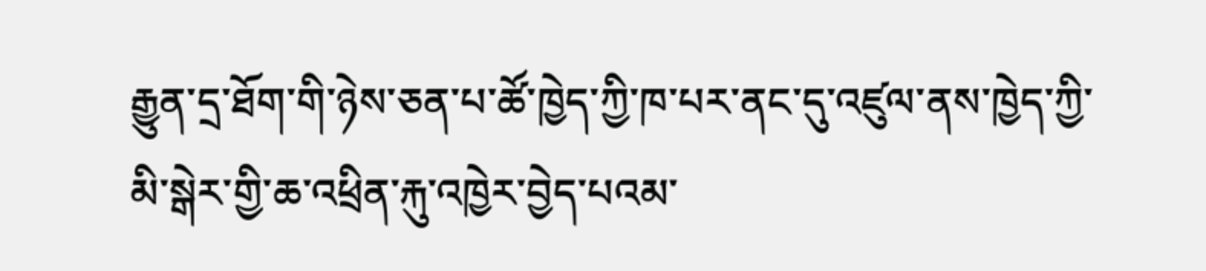རྒྱུན་དྲ་ཐོག་གི་ཉེས་ཅན་པ་ཚོ་ཁྱེད་ཀྱི་ཁ་པར་ནང་དུ་འཛུལ་ནས་ཁྱེད་ཀྱི་མི་སྒེར་གྱི་ཆ་འཕྲིན་རྐུ་འཁྱེར་བྱེད་པའམ་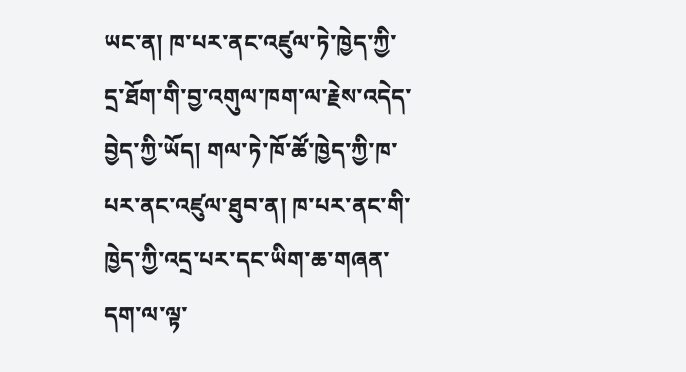ཡང་ན། ཁ་པར་ནང་འཛུལ་ཏེ་ཁྱེད་ཀྱི་དྲ་ཐོག་གི་བྱ་འགུལ་ཁག་ལ་རྗེས་འདེད་བྱེད་ཀྱི་ཡོད། གལ་ཏེ་ཁོ་ཚོ་ཁྱེད་ཀྱི་ཁ་པར་ནང་འཛུལ་ཐུབ་ན། ཁ་པར་ནང་གི་ཁྱེད་ཀྱི་འདྲ་པར་དང་ཡིག་ཆ་གཞན་དག་ལ་ལྟ་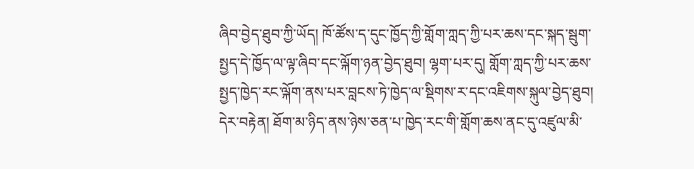ཞིབ་བྱེད་ཐུབ་ཀྱི་ཡོད། ཁོ་ཚོས་ད་དུང་ཁྱོད་ཀྱི་གློག་ཀླད་ཀྱི་པར་ཆས་དང་སྐད་སྦུག་སྤྱད་དེ་ཁྱོད་ལ་ལྟ་ཞིབ་དང་ལྐོག་ཉན་བྱེད་ཐུབ། ལྷག་པར་དུ། གློག་ཀླད་ཀྱི་པར་ཆས་སྤྱད་ཁྱེད་རང་ལྐོག་ནས་པར་བླངས་ཏེ་ཁྱེད་ལ་སྡིགས་ར་དང་འཇིགས་སྐུལ་བྱེད་ཐུབ། དེར་བརྟེན། ཐོག་མ་ཉིད་ནས་ཉེས་ཅན་པ་ཁྱེད་རང་གི་གློག་ཆས་ནང་དུ་འཛུལ་མི་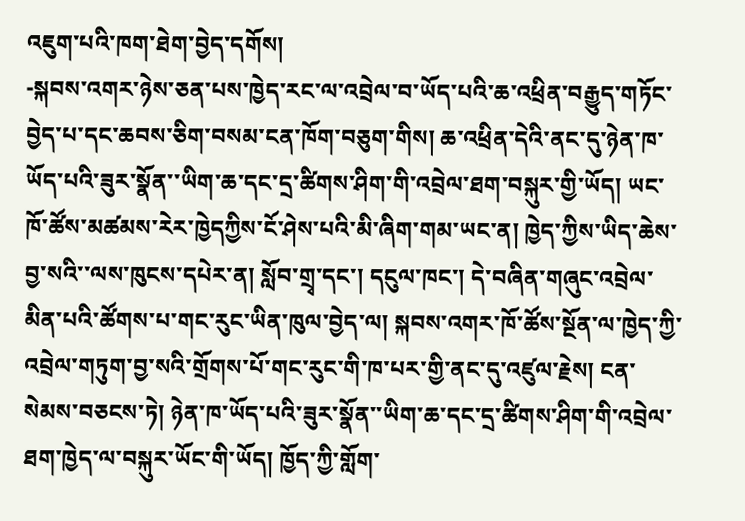འཇུག་པའི་ཁག་ཐེག་བྱེད་དགོས།
-སྐབས་འགར་ཉེས་ཅན་པས་ཁྱེད་རང་ལ་འབྲེལ་བ་ཡོད་པའི་ཆ་འཕྲིན་བརྒྱུད་གཏོང་བྱེད་པ་དང་ཆབས་ཅིག་བསམ་ངན་ཁོག་བཅུག་གིས། ཆ་འཕྲིན་དེའི་ནང་དུ་ཉེན་ཁ་ཡོད་པའི་ཟུར་སྣོན་་ཡིག་ཆ་དང་དྲ་ཚིགས་ཤིག་གི་འབྲེལ་ཐག་བསྐུར་གྱི་ཡོད། ཡང་ཁོ་ཚོས་མཚམས་རེར་ཁྱེདཀྱིས་ངོ་ཤེས་པའི་མི་ཞིག་གམ་ཡང་ན། ཁྱེད་ཀྱིས་ཡིད་ཆེས་བྱ་སའི་་ལས་ཁུངས་དཔེར་ན། སློབ་གྲྭ་དང་། དངུལ་ཁང་། དེ་བཞིན་གཞུང་འབྲེལ་མིན་པའི་ཚོགས་པ་གང་རུང་ཡིན་ཁུལ་བྱེད་ལ། སྐབས་འགར་ཁོ་ཚོས་སྔོན་ལ་ཁྱེད་ཀྱི་འབྲེལ་གཏུག་བྱ་སའི་གྲོགས་པོ་གང་རུང་གི་ཁ་པར་གྱི་ནང་དུ་འཛུལ་རྗེས། ངན་སེམས་བཅངས་ཏེ། ཉེན་ཁ་ཡོད་པའི་ཟུར་སྣོན་་ཡིག་ཆ་དང་དྲ་ཚིགས་ཤིག་གི་འབྲེལ་ཐག་ཁྱེད་ལ་བསྐུར་ཡོང་གི་ཡོད། ཁྱོད་ཀྱི་གློག་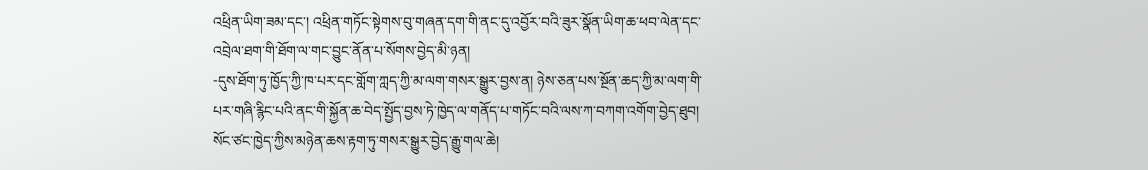འཕྲིན་ཡིག་ཟམ་དང་། འཕྲིན་གཏོང་སྟེགས་བུ་གཞན་དག་གི་ནང་དུ་འབྱོར་བའི་ཟུར་སྣོན་ཡིག་ཆ་ཕབ་ལེན་དང་འབྲེལ་ཐག་གི་ཐོག་ལ་གང་བྱུང་ནོན་པ་སོགས་བྱེད་མི་ཉན།
-དུས་ཐོག་ཏུ་ཁྱོད་ཀྱི་ཁ་པར་དང་གློག་ཀླད་ཀྱི་མ་ལག་གསར་སྒྱུར་བྱས་ན། ཉེས་ཅན་པས་སྔོན་ཆད་ཀྱི་མ་ལག་གི་པར་གཞི་རྙིང་པའི་ནང་གི་སྐྱོན་ཆ་བེད་སྤྱོད་བྱས་ཏེ་ཁྱེད་ལ་གནོད་པ་གཏོང་བའི་ལས་ཀ་བཀག་འགོག་བྱེད་ཐུབ། སོང་ཙང་ཁྱེད་ཀྱིས་མཉེན་ཆས་རྟག་ཏུ་གསར་སྒྱུར་བྱེད་རྒྱུ་གལ་ཆེ།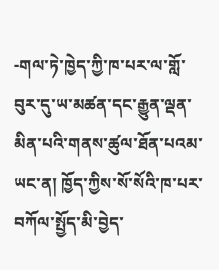-གལ་ཏེ་ཁྱེད་ཀྱི་ཁ་པར་ལ་གློ་བུར་དུ་ཡ་མཚན་དང་རྒྱུན་ལྡན་མིན་པའི་གནས་ཚུལ་ཐོན་པའམ་ཡང་ན། ཁྱོད་ཀྱིས་སོ་སོའི་ཁ་པར་བཀོལ་སྤྱོད་མི་བྱེད་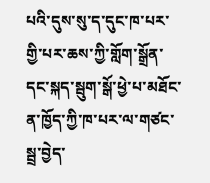པའི་དུས་སུ་ད་དུང་ཁ་པར་གྱི་པར་ཆས་ཀྱི་གློག་སྒྲོན་དང་སྐད་སྦུག་སྒོ་ཕྱེ་པ་མཐོང་ན་ཁྱོད་ཀྱི་ཁ་པར་ལ་གཙང་སྦྲ་བྱེད་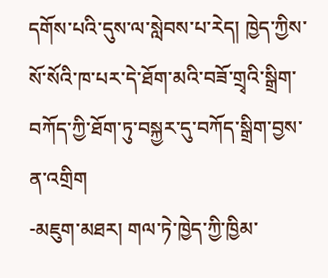དགོས་པའི་དུས་ལ་སླེབས་པ་རེད། ཁྱེད་ཀྱིས་སོ་སོའི་ཁ་པར་དེ་ཐོག་མའི་བཟོ་གྲྭའི་སྒྲིག་བཀོད་ཀྱི་ཐོག་ཏུ་བསྐྱར་དུ་བཀོད་སྒྲིག་བྱས་ན་འགྲིག
-མཇུག་མཐར། གལ་ཏེ་ཁྱེད་ཀྱི་ཁྱིམ་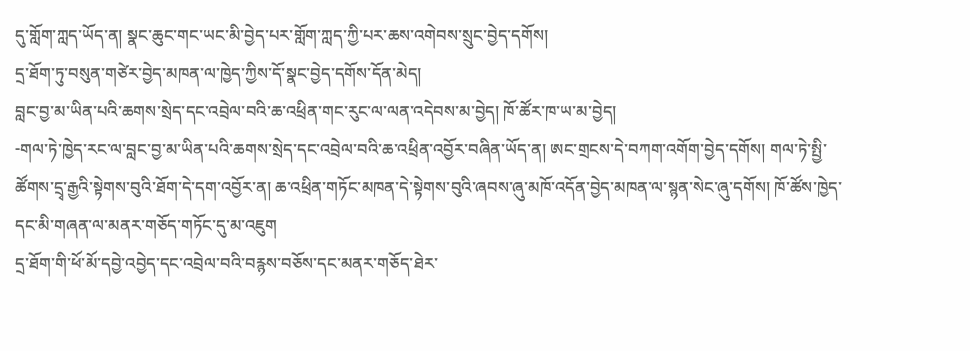དུ་གློག་ཀླད་ཡོད་ན། སྣང་ཆུང་གང་ཡང་མི་བྱེད་པར་གློག་ཀླད་ཀྱི་པར་ཆས་འགེབས་སྲུང་བྱེད་དགོས།
དྲ་ཐོག་ཏུ་བསུན་གཙེར་བྱེད་མཁན་ལ་ཁྱེད་ཀྱིས་དོ་སྣང་བྱེད་དགོས་དོན་མེད།
བླང་བྱ་མ་ཡིན་པའི་ཆགས་སྲེད་དང་འབྲེལ་བའི་ཆ་འཕྲིན་གང་རུང་ལ་ལན་འདེབས་མ་བྱེད། ཁོ་ཚོར་ཁ་ཡ་མ་བྱེད།
-གལ་ཏེ་ཁྱེད་རང་ལ་བླང་བྱ་མ་ཡིན་པའི་ཆགས་སྲེད་དང་འབྲེལ་བའི་ཆ་འཕྲིན་འབྱོར་བཞིན་ཡོད་ན། ཨང་གྲངས་དེ་བཀག་འགོག་བྱེད་དགོས། གལ་ཏེ་སྤྱི་ཚོགས་དྲྭ་རྒྱའི་སྟེགས་བུའི་ཐོག་དེ་དག་འབྱོར་ན། ཆ་འཕྲིན་གཏོང་མཁན་དེ་སྟེགས་བུའི་ཞབས་ཞུ་མཁོ་འདོན་བྱེད་མཁན་ལ་སྙན་སེང་ཞུ་དགོས། ཁོ་ཚོས་ཁྱེད་དང་མི་གཞན་ལ་མནར་གཅོད་གཏོང་དུ་མ་འཇུག
དྲ་ཐོག་གི་ཕོ་མོ་དབྱེ་འབྱེད་དང་འབྲེལ་བའི་བརྙས་བཅོས་དང་མནར་གཅོད་ཐེར་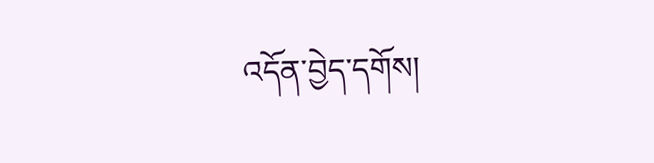འདོན་བྱེད་དགོས།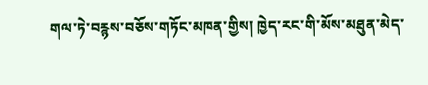གལ་ཏེ་བརྙས་བཅོས་གཏོང་མཁན་གྱིས། ཁྱེད་རང་གི་མོས་མཐུན་མེད་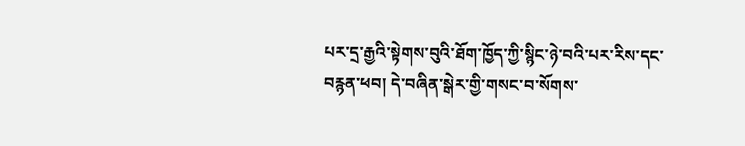པར་དྲ་རྒྱའི་སྟེགས་བུའི་ཐོག་ཁྱོད་ཀྱི་སྙིང་ཉེ་བའི་པར་རིས་དང་ བརྙན་ཕབ། དེ་བཞིན་སྒེར་གྱི་གསང་བ་སོགས་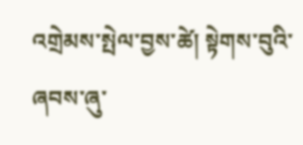འགྲེམས་སྤེལ་བྱས་ཚེ། སྟེགས་བུའི་ཞབས་ཞུ་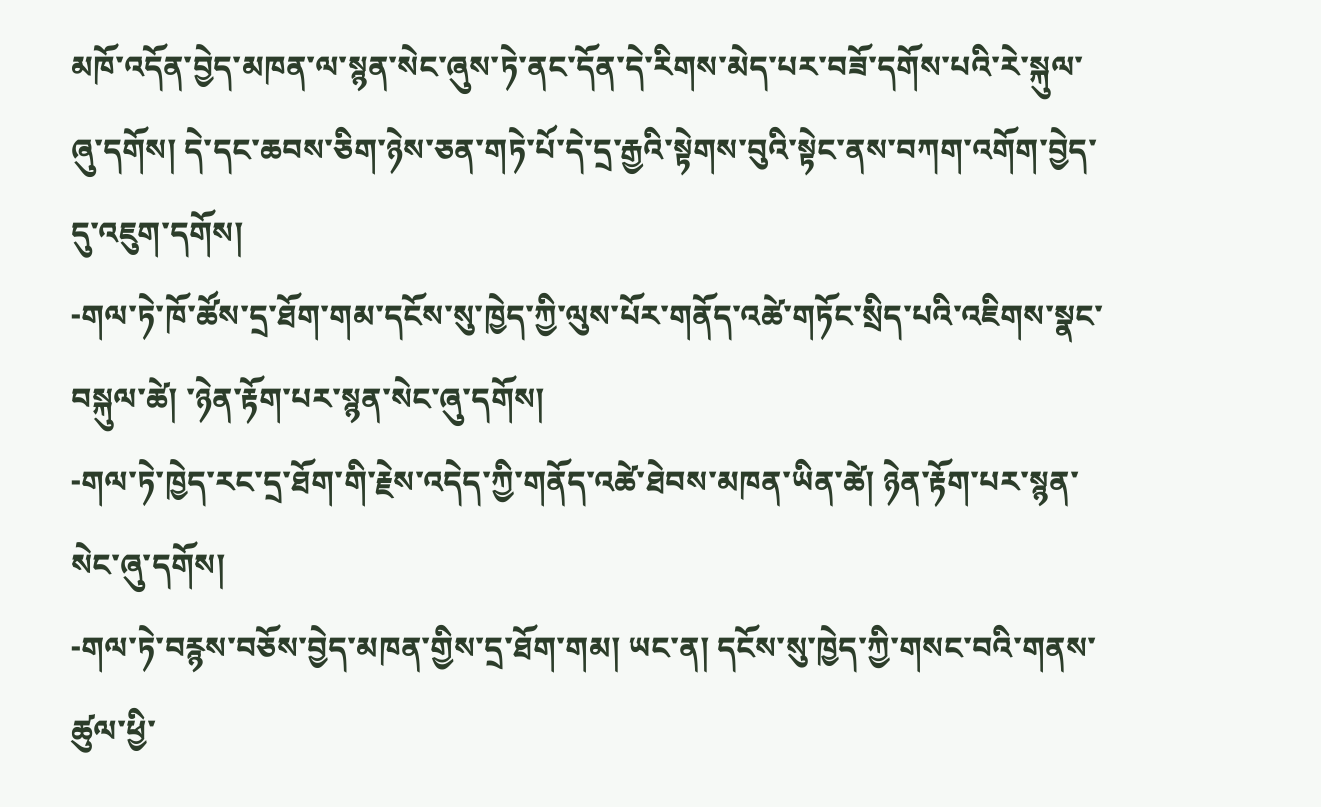མཁོ་འདོན་བྱེད་མཁན་ལ་སྙན་སེང་ཞུས་ཏེ་ནང་དོན་དེ་རིགས་མེད་པར་བཟོ་དགོས་པའི་རེ་སྐུལ་ཞུ་དགོས། དེ་དང་ཆབས་ཅིག་ཉེས་ཅན་གཏེ་པོ་དེ་དྲ་རྒྱའི་སྟེགས་བུའི་སྟེང་ནས་བཀག་འགོག་བྱེད་དུ་འཇུག་དགོས།
-གལ་ཏེ་ཁོ་ཚོས་དྲ་ཐོག་གམ་དངོས་སུ་ཁྱེད་ཀྱི་ལུས་པོར་གནོད་འཚེ་གཏོང་སྲིད་པའི་འཇིགས་སྣང་བསྐུལ་ཚེ། ་ཉེན་རྟོག་པར་སྙན་སེང་ཞུ་དགོས།
-གལ་ཏེ་ཁྱེད་རང་དྲ་ཐོག་གི་རྗེས་འདེད་ཀྱི་གནོད་འཚེ་ཐེབས་མཁན་ཡིན་ཚེ། ཉེན་རྟོག་པར་སྙན་སེང་ཞུ་དགོས།
-གལ་ཏེ་བརྙས་བཅོས་བྱེད་མཁན་གྱིས་དྲ་ཐོག་གམ། ཡང་ན། དངོས་སུ་ཁྱེད་ཀྱི་གསང་བའི་གནས་ཚུལ་ཕྱི་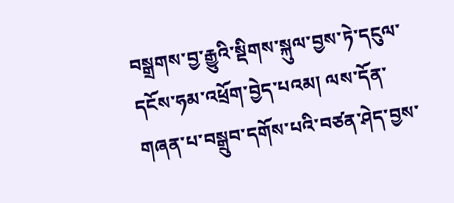བསྒྲགས་བྱ་རྒྱུའི་སྡིགས་སྐུལ་བྱས་ཏེ་དངུལ་དངོས་ཧམ་འཕྲོག་བྱེད་པའམ། ལས་དོན་གཞན་པ་བསྒྲུབ་དགོས་པའི་བཙན་ཤེད་བྱས་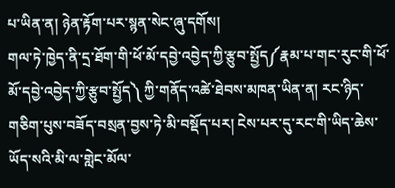པ་ཡིན་ན། ཉེན་རྟོག་པར་སྙན་སེང་ཞུ་དགོས།
གལ་ཏེ་ཁྱེད་ནི་དྲ་ཐོག་གི་ཕོ་མོ་དབྱེ་འབྱེད་ཀྱི་རྩུབ་སྤྱོད༼རྣམ་པ་གང་རུང་གི་ཕོ་མོ་དབྱེ་འབྱེད་ཀྱི་རྩུབ་སྤྱོད༽ ཀྱི་གནོད་འཚེ་ཐེབས་མཁན་ཡིན་ན། རང་ཉིད་གཅིག་པུས་བཟོད་བསྲན་བྱས་ཏེ་མི་བསྡོད་པར། ངེས་པར་དུ་རང་གི་ཡིད་ཆེས་ཡོད་སའི་མི་ལ་གླེང་མོལ་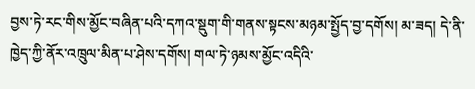བྱས་ཏེ་རང་གིས་མྱོང་བཞིན་པའི་དཀའ་སྡུག་གི་གནས་སྟངས་མཉམ་སྤྱོད་བྱ་དགོས། མ་ཟད། དེ་ནི་ཁྱེད་ཀྱི་ནོར་འཁྲུལ་མིན་པ་ཤེས་དགོས། གལ་ཏེ་ཉམས་མྱོང་འདིའི་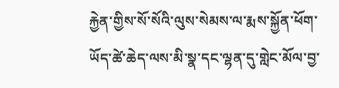རྐྱེན་གྱིས་སོ་སོའི་ལུས་སེམས་ལ་རྨས་སྐྱོན་ཕོག་ཡོད་ཚེ་ཆེད་ལས་མི་སྣ་དང་ལྷན་དུ་གླེང་མོལ་བྱ་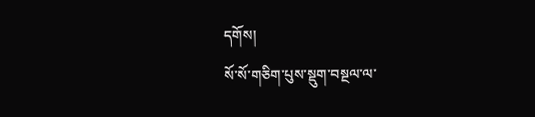དགོས།
སོ་སོ་གཅིག་པུས་སྡུག་བསྔལ་ལ་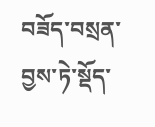བཟོད་བསྲན་བྱས་ཏེ་སྡོད་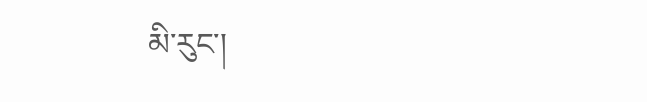མི་རུང་།